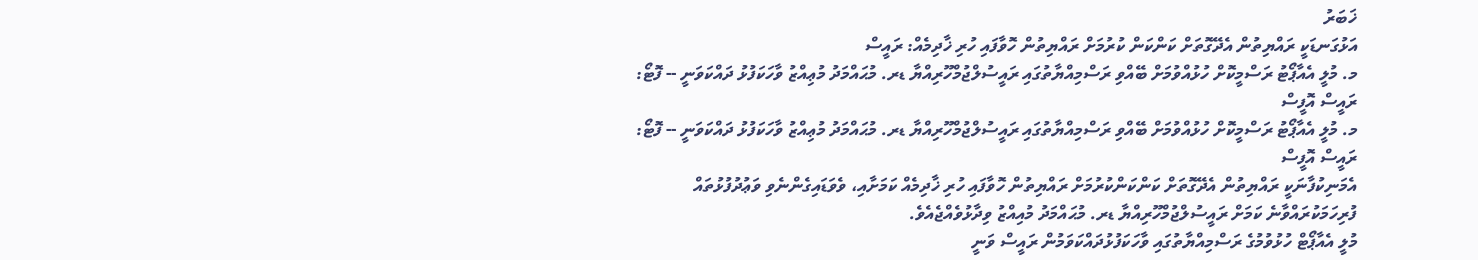ޚަބަރު
އަޅުގަނޑަކީ ރައްޔިތުން އެދޭގޮތަށް ކަންކަން ކުރުމަށް ރައްޔިތުން ހޮވާފައި ހުރި ޚާދިމެއް: ރައީސް
މ. މުލީ އެއާޕޯޓު ރަސްމީކޮށް ހުޅުއްވުމަށް ބޭއްވި ރަސްމިއްޔާތުގައި ރައީސުލްޖުމްހޫރިއްޔާ ޑރ. މުޙައްމަދު މުޢިއްޒު ވާހަކަފުޅު ދައްކަވަނީ -- ފޮޓޯ: ރައީސް އޮފީސް
މ. މުލީ އެއާޕޯޓު ރަސްމީކޮށް ހުޅުއްވުމަށް ބޭއްވި ރަސްމިއްޔާތުގައި ރައީސުލްޖުމްހޫރިއްޔާ ޑރ. މުޙައްމަދު މުޢިއްޒު ވާހަކަފުޅު ދައްކަވަނީ -- ފޮޓޯ: ރައީސް އޮފީސް
އެމަނިކުފާނަކީ ރައްޔިތުން އެދޭގޮތަށް ކަންކަންކުރުމަށް ރައްޔިތުން ހޮވާފައި ހުރި ޚާދިމެއް ކަމަށާއި، ވެވަޑައިގެންނެވި ވަޢުދުފުޅުތައް ފުރިހަމަކުރައްވާނެ ކަމަށް ރައީސުލްޖުމްހޫރިއްޔާ ޑރ. މުޙައްމަދު މުއިއްޒު ވިދާޅުވެއްޖެއެވެ.
މުލީ އެއާޕޯޓް ހުޅުވުމުގެ ރަސްމިއްޔާތުގައި ވާހަކަފުޅުދައްކަވަމުން ރައީސް ވަނީ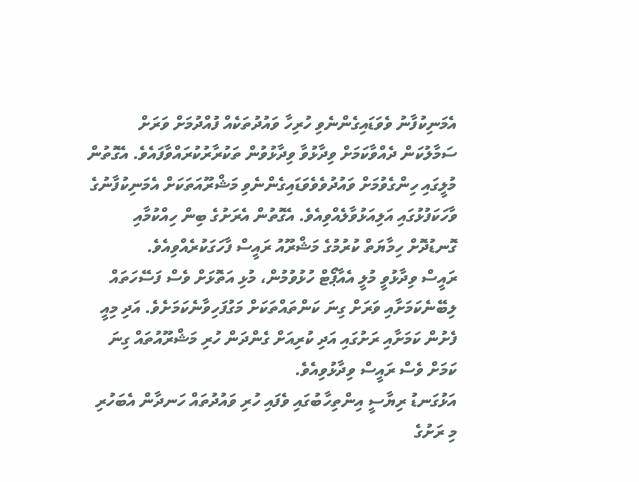އެމަނިކުފާނު ވެވަޑައިގެންނެވި ހުރިހާ ވައުދުތަކެއް ފުއްދުމަށް ވަރަށް ސަމާލުކަން ދެއްވާކަމަށް ވިދާޅުވާ ވިދާޅުވުން ތަކުރާރުކުރައްވާފައެވެ. އެގޮތުން މުލީގައި ހިންގެވުމަށް ވައުދުވެވެވަޑައިގެންނެވި މަޝްރޫއަތަކަށް އެމަނިކުފާނުގެ ވާހަކަފުޅުގައި އަލިއަޅުވާލެއްވިއެވެ. އެގޮތުން އެރަށުގެ ބިން ހިއްކުމާއި ގޮނޑުދޮށް ހިމާޔަތް ކުރުމުގެ މަޝްރޫއު ރައީސް ފާހަގަކުރެއްވިއެވެ.
ރައީސް ވިދާޅުވީ މުލީ އެއާޕޯޓް ހުޅުވުމުން، މުޅި އަތޮޅަށް ވެސް ފަސޭހަތައް ލިބޭނެކަމަށާއި ވަރަށް ގިނަ ކަންތައްތަކަށް މަގުފަހިވާނެކަމަށެވެ. އަދި މިއީ ފެށުން ކަމަށާއި ރަށުގައި އަދި ކުރިއަށް ގެންދަން ހުރި މަޝްރޫއުތައް ގިނަ ކަމަށް ވެސް ރައީސް ވިދާޅުވިއެވެ.
އަޅުގަނޑު ރިޔާސީ އިންތިހާބުގައި ވެފައި ހުރި ވައުދުތައް ހަނދާން އެބަހުރި މި ރަށުގެ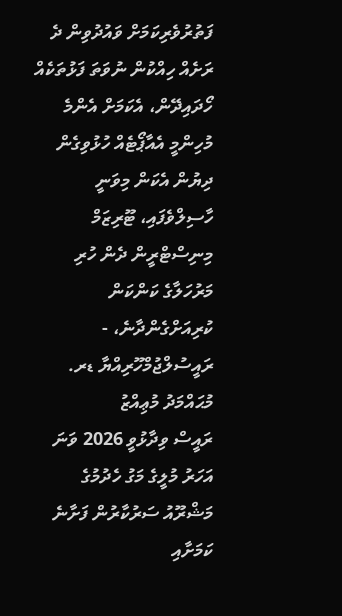ފަތުރުވެރިކަމަށް ވައުދުވިން ދެ ރަށެއް ހިއްކުން ނުވަތަ ފަޅުތަކެއް ހޯދައިދޭން، އެކަމަށް އެންމެ މުހިންމީ އެއާޕޯޓެއް ހުޅުވިގެން ދިޔުން އެކަން މިވަނީ ހާސިލްވެފައި، ޓޫރިޒަމް މިނިސްޓްރީން ދެން ހުރި މަރުހަލާގެ ކަންކަން ކުރިއަށްގެންދާނެ، - ރައީސުލްޖުމްހޫރިއްޔާ ޑރ. މުޙައްމަދު މުޢިއްޒު
ރައީސް ވިދާޅުވީ 2026 ވަނަ އަހަރު މުލީގެ މަގު ހެދުމުގެ މަޝްރޫއު ސަރުކާރުން ފަށާނެ ކަމަށާއި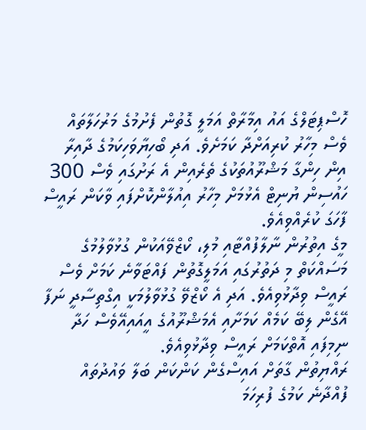ހޮސްޕިޓަލްގެ އައު އިމާރާތް އަމަލީ ގޮތުން ފެށުމުގެ މަރުހަލާތައް ވެސް މިހާރު ކުރިއަށްދާ ކަމަށެވެ. އަދި ބޯހިޔާވަހިކަމުގެ ދާއިރާ އިން ހިންގާ މަޝްރޫއުތަކުގެ ތެރެއިން އެ ރަށުގައި ވެސް 300 ހައުސިން ޔުނިޓް އެޅުމަށް މިހާރު އިއުލާންކޮށްފައި ވާކަން ރައީސް ފާހަގަ ކުރެއްވިއެވެ.
މީގެ އިތުރުން ނާލާފުއްޓާއި މުލި، ކޯޒްވޭއަކުން ގުޅުވާލުމުގެ މަސައްކަތް މި ދަތުރުގައި އަމަލީގޮތުން ފައްޓަވާނެ ކަމަށް ވެސް ރައީސް ވިދާޅުވިއެވެ. އަދި އެ ކޯޒްވޭ ގުޅުވާލުމަކީ އިގްތިސާދީ ނަފާ އޭގެން ލިބޭ ކަމެއް ކަމަށާއި އެމަޝްރޫއުގެ އީއައިއޭވެސް ހަދާ ނިމިފައި އޮތްކަމަށް ރައީސް ވިދާޅުވިއެވެ.
ރައްޔިތުން ގާތަށް އައިސްގެން ކަންކަން ބަލާ ވައުދުތައް ފުއްދާނެ ކަމުގެ ފުރިހަމަ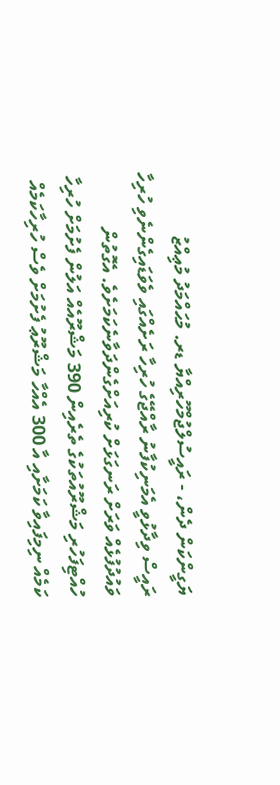ޔަގީންކަން ދެން، - ރައީސުލްޖުމްހޫރިއްޔާ ޑރ. މުޙައްމަދު މުޢިއްޒު
ރައީސް ވިދާޅުވީ އެމަނިކުފާނު ރާއްޖޭގެ ހުރިހާ ރަށެއްގައި ވެވަޑައިގެންނެވި ހުރިހާ ވައުދުފުޅެއް ވަރަށް ރަނގަޅަށް ކުރިއަށްގެންދަވާނެކަމަށެވެ. އެގޮތުން ހުއްޓިފަހުރި މަޝްރޫއުތަކުގެ ތެރެއިން 390 މަޝްރޫއެއް އަލުން ފެށުމަށް ހުރިހާ ކަމެއް ނިމިފައިވާ ކަމަށާއި އާ 300 އެއްހާ މަޝްރޫޢު ފެށުމަށް ވެސް ހުރިހާކަމެއް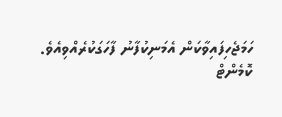ހަމަޖެހިފައިވާކަން އެމަނިކުފާނު ފާހަގަކުރެއްވިއެވެ.
ކޮމެންޓް